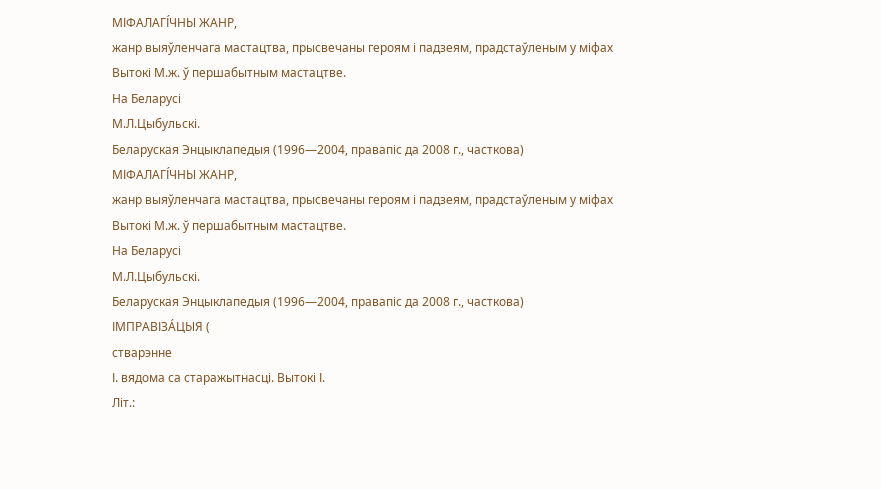МІФАЛАГІ́ЧНЫ ЖАНР,
жанр выяўленчага мастацтва, прысвечаны героям і падзеям, прадстаўленым у міфах
Вытокі М.ж. ў першабытным мастацтве.
На Беларусі
М.Л.Цыбульскі.
Беларуская Энцыклапедыя (1996—2004, правапіс да 2008 г., часткова)
МІФАЛАГІ́ЧНЫ ЖАНР,
жанр выяўленчага мастацтва, прысвечаны героям і падзеям, прадстаўленым у міфах
Вытокі М.ж. ў першабытным мастацтве.
На Беларусі
М.Л.Цыбульскі.
Беларуская Энцыклапедыя (1996—2004, правапіс да 2008 г., часткова)
ІМПРАВІЗА́ЦЫЯ (
стварэнне
І. вядома са старажытнасці. Вытокі І.
Літ.: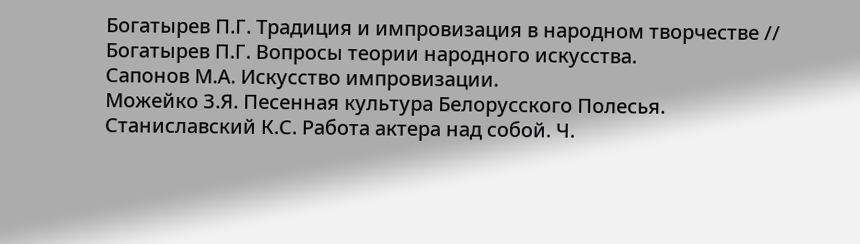Богатырев П.Г. Традиция и импровизация в народном творчестве // Богатырев П.Г. Вопросы теории народного искусства.
Сапонов М.А. Искусство импровизации.
Можейко З.Я. Песенная культура Белорусского Полесья.
Станиславский К.С. Работа актера над собой. Ч.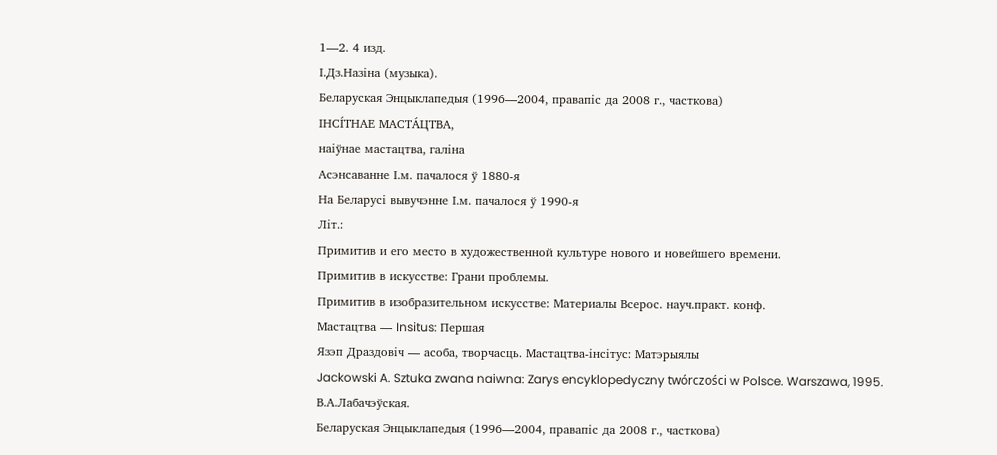1—2. 4 изд.
І.Дз.Назіна (музыка).
Беларуская Энцыклапедыя (1996—2004, правапіс да 2008 г., часткова)
ІНСІ́ТНАЕ МАСТА́ЦТВА,
наіўнае мастацтва, галіна
Асэнсаванне І.м. пачалося ў 1880-я
На Беларусі вывучэнне І.м. пачалося ў 1990-я
Літ.:
Примитив и его место в художественной культуре нового и новейшего времени.
Примитив в искусстве: Грани проблемы.
Примитив в изобразительном искусстве: Материалы Всерос. науч.практ. конф.
Мастацтва — Insitus: Першая
Язэп Драздовіч — асоба, творчасць. Мастацтва-інсітус: Матэрыялы
Jackowski A. Sztuka zwana naiwna: Zarys encyklopedyczny twórczości w Polsce. Warszawa, 1995.
В.А.Лабачэўская.
Беларуская Энцыклапедыя (1996—2004, правапіс да 2008 г., часткова)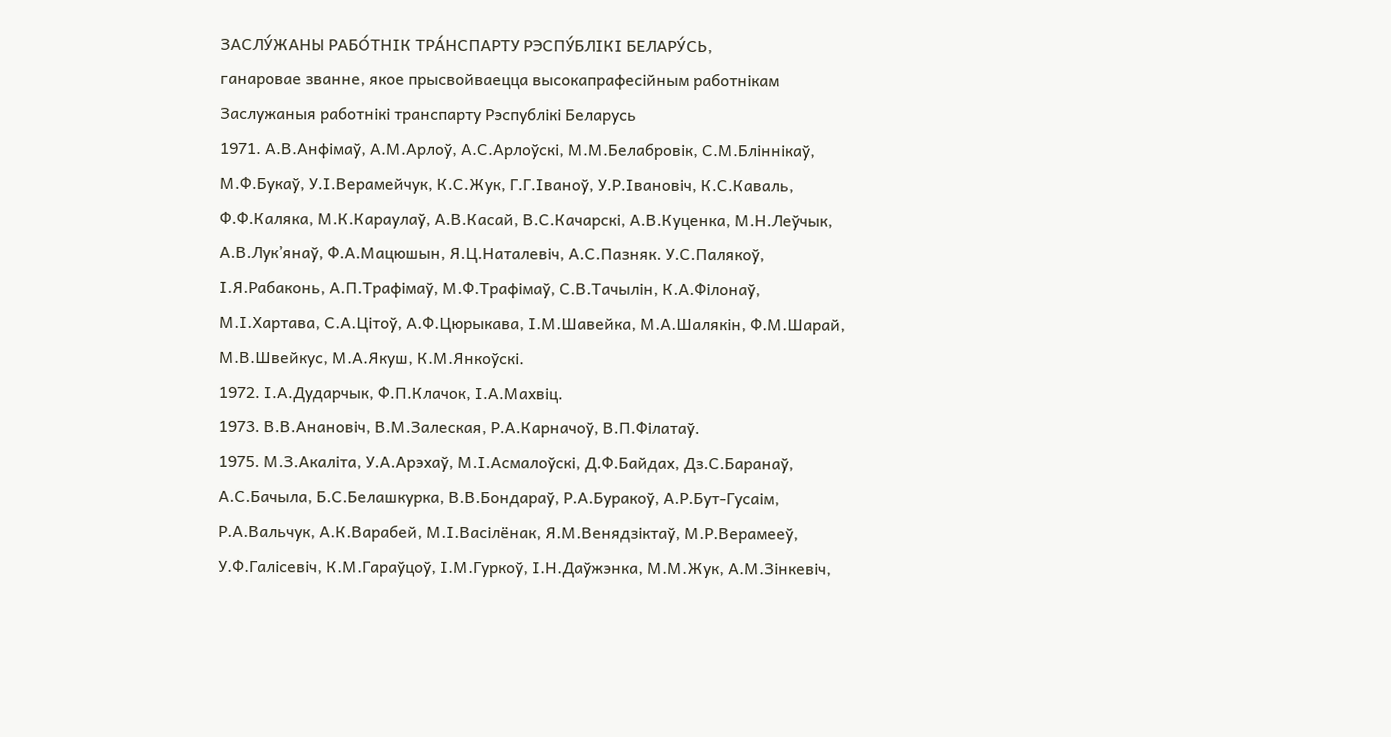ЗАСЛУ́ЖАНЫ РАБО́ТНІК ТРА́НСПАРТУ РЭСПУ́БЛІКІ БЕЛАРУ́СЬ,
ганаровае званне, якое прысвойваецца высокапрафесійным работнікам
Заслужаныя работнікі транспарту Рэспублікі Беларусь
1971. А.В.Анфімаў, А.М.Арлоў, А.С.Арлоўскі, М.М.Белабровік, С.М.Бліннікаў, М.Ф.Букаў, У.І.Верамейчук, К.С.Жук, Г.Г.Іваноў, У.Р.Івановіч, К.С.Каваль, Ф.Ф.Каляка, М.К.Караулаў, А.В.Касай, В.С.Качарскі, А.В.Куценка, М.Н.Леўчык, А.В.Лук’янаў, Ф.А.Мацюшын, Я.Ц.Наталевіч, А.С.Пазняк. У.С.Палякоў, І.Я.Рабаконь, А.П.Трафімаў, М.Ф.Трафімаў, С.В.Тачылін, К.А.Філонаў, М.І.Хартава, С.А.Цітоў, А.Ф.Цюрыкава, І.М.Шавейка, М.А.Шалякін, Ф.М.Шарай, М.В.Швейкус, М.А.Якуш, К.М.Янкоўскі.
1972. І.А.Дударчык, Ф.П.Клачок, І.А.Махвіц.
1973. В.В.Анановіч, В.М.Залеская, Р.А.Карначоў, В.П.Філатаў.
1975. М.З.Акаліта, У.А.Арэхаў, М.І.Асмалоўскі, Д.Ф.Байдах, Дз.С.Баранаў, А.С.Бачыла, Б.С.Белашкурка, В.В.Бондараў, Р.А.Буракоў, А.Р.Бут-Гусаім, Р.А.Вальчук, А.К.Варабей, М.І.Васілёнак, Я.М.Венядзіктаў, М.Р.Верамееў, У.Ф.Галісевіч, К.М.Гараўцоў, І.М.Гуркоў, І.Н.Даўжэнка, М.М.Жук, А.М.Зінкевіч,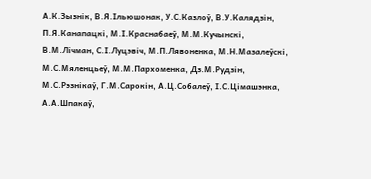А.К.Зызнік, В.Я.Ільюшонак, У.С.Казлоў, В.У.Калядзін, П.Я.Канапацкі, М.І.Краснабаеў, М.М.Кучынскі, В.М.Лічман, С.І.Луцэвіч, М.П.Лявоненка, М.Н.Мазалеўскі, М.С.Мяленцьеў, М.М.Пархоменка, Дз.М.Рудзін, М.С.Рэзнікаў, Г.М.Сарокін, А.Ц.Собалеў, І.С.Цімашэнка, А.А.Шпакаў,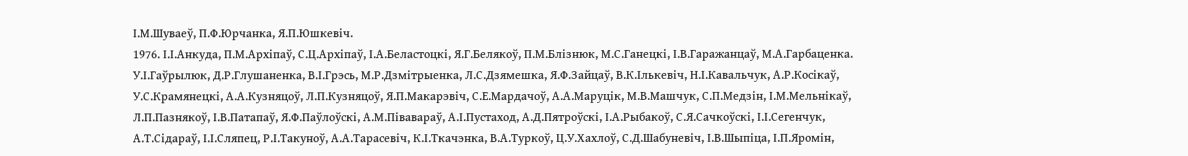І.М.Шуваеў, П.Ф.Юрчанка, Я.П.Юшкевіч.
1976. І.І.Анкуда, П.М.Архіпаў, С.Ц.Архіпаў, І.А.Беластоцкі, Я.Г.Белякоў, П.М.Блізнюк, М.С.Ганецкі, І.В.Гаражанцаў, М.А.Гарбаценка. У.І.Гаўрылюк, Д.Р.Глушаненка, В.І.Грэсь, М.Р.Дзмітрыенка, Л.С.Дзямешка, Я.Ф.Зайцаў, В.К.Ількевіч, Н.І.Кавальчук, А.Р.Косікаў, У.С.Крамянецкі, А.А.Кузняцоў, Л.П.Кузняцоў, Я.П.Макарэвіч, С.Е.Мардачоў, А.А.Маруцік, М.В.Машчук, С.П.Медзін, І.М.Мельнікаў, Л.П.Пазнякоў, І.В.Патапаў, Я.Ф.Паўлоўскі, А.М.Півавараў, А.І.Пустаход, А.Д.Пятроўскі, І.А.Рыбакоў, С.Я.Сачкоўскі, І.І.Сегенчук, А.Т.Сідараў, І.І.Сляпец, Р.І.Такуноў, А.А.Тарасевіч, К.І.Ткачэнка, В.А.Туркоў, Ц.У.Хахлоў, С.Д.Шабуневіч, І.В.Шыпіца, І.П.Яромін,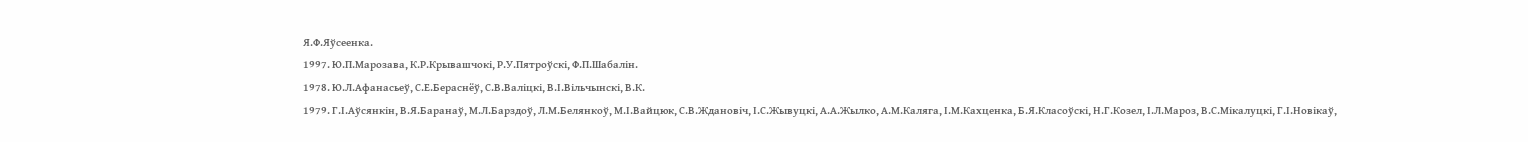Я.Ф.Яўсеенка.
1997. Ю.П.Марозава, К.Р.Крывашчокі, Р.У.Пятроўскі, Ф.П.Шабалін.
1978. Ю.Л.Афанасьеў, С.Е.Бераснёў, С.В.Валіцкі, В.І.Вільчынскі, В.К.
1979. Г.І.Аўсянкін, В.Я.Баранаў, М.Л.Барздоў, Л.М.Белянкоў, М.І.Вайцюк, С.В.Ждановіч, І.С.Жывуцкі, А.А.Жылко, А.М.Каляга, І.М.Кахценка, Б.Я.Класоўскі, Н.Г.Козел, І.Л.Мароз, В.С.Мікалуцкі, Г.І.Новікаў,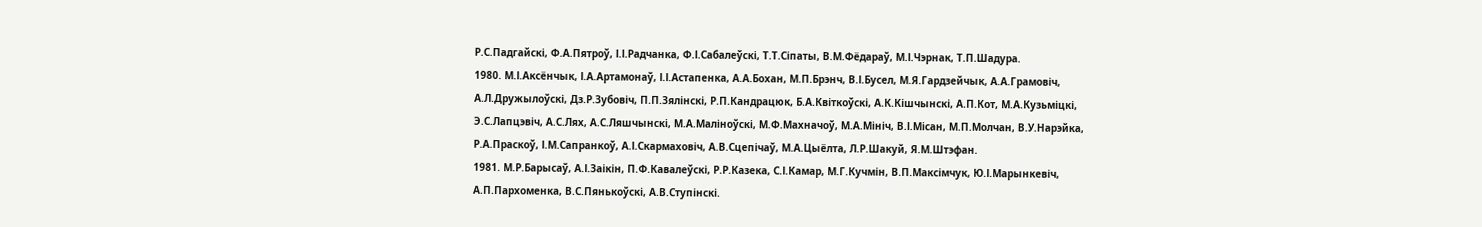Р.С.Падгайскі, Ф.А.Пятроў, І.І.Радчанка, Ф.І.Сабалеўскі, Т.Т.Сіпаты, В.М.Фёдараў, М.І.Чэрнак, Т.П.Шадура.
1980. М.І.Аксёнчык, І.А.Артамонаў, І.І.Астапенка, А.А.Бохан, М.П.Брэнч, В.І.Бусел, М.Я.Гардзейчык, А.А.Грамовіч, А.Л.Дружылоўскі, Дз.Р.Зубовіч, П.П.Зялінскі, Р.П.Кандрацюк, Б.А.Квіткоўскі, А.К.Кішчынскі, А.П.Кот, М.А.Кузьміцкі, Э.С.Лапцэвіч, А.С.Лях, А.С.Ляшчынскі, М.А.Маліноўскі, М.Ф.Махначоў, М.А.Мініч, В.І.Місан, М.П.Молчан, В.У.Нарэйка, Р.А.Праскоў, І.М.Сапранкоў, А.І.Скармаховіч, А.В.Сцепічаў, М.А.Цыёлта, Л.Р.Шакуй, Я.М.Штэфан.
1981. М.Р.Барысаў, А.І.Заікін, П.Ф.Кавалеўскі, Р.Р.Казека, С.І.Камар, М.Г.Кучмін, В.П.Максімчук, Ю.І.Марынкевіч, А.П.Пархоменка, В.С.Пянькоўскі, А.В.Ступінскі.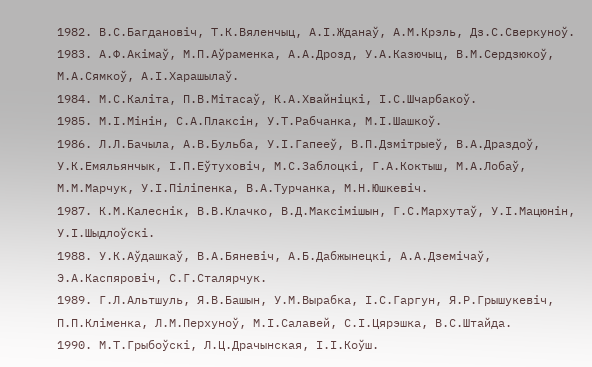1982. В.С.Багдановіч, Т.К.Вяленчыц, А.І.Жданаў, А.М.Крэль, Дз.С.Сверкуноў.
1983. А.Ф.Акімаў, М.П.Аўраменка, А.А.Дрозд, У.А.Казючыц, В.М.Сердзюкоў, М.А.Сямкоў, А.І.Харашылаў.
1984. М.С.Каліта, П.В.Мітасаў, К.А.Хвайніцкі, І.С.Шчарбакоў.
1985. М.І.Мінін, С.А.Плаксін, У.Т.Рабчанка, М.І.Шашкоў.
1986. Л.Л.Бачыла, А.В.Бульба, У.І.Гапееў, В.П.Дзмітрыеў, В.А.Драздоў, У.К.Емяльянчык, І.П.Еўтуховіч, М.С.Заблоцкі, Г.А.Коктыш, М.А.Лобаў, М.М.Марчук, У.І.Піліпенка, В.А.Турчанка, М.Н.Юшкевіч.
1987. К.М.Калеснік, В.В.Клачко, В.Д.Максімішын, Г.С.Мархутаў, У.І.Мацюнін, У.І.Шыдлоўскі.
1988. У.К.Аўдашкаў, В.А.Бяневіч, А.Б.Дабжынецкі, А.А.Дземічаў, Э.А.Каспяровіч, С.Г.Сталярчук.
1989. Г.Л.Альтшуль, Я.В.Башын, У.М.Вырабка, І.С.Гаргун, Я.Р.Грышукевіч, П.П.Кліменка, Л.М.Перхуноў, М.І.Салавей, С.І.Цярэшка, В.С.Штайда.
1990. М.Т.Грыбоўскі, Л.Ц.Драчынская, І.І.Коўш.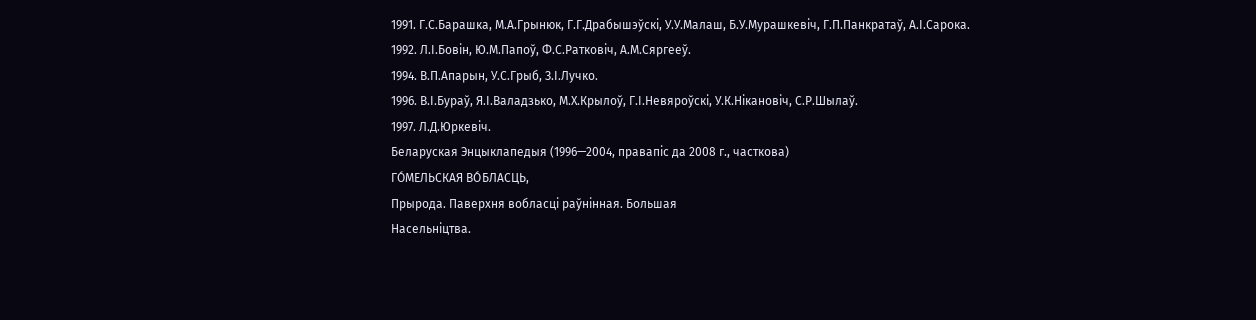1991. Г.С.Барашка, М.А.Грынюк, Г.Г.Драбышэўскі, У.У.Малаш, Б.У.Мурашкевіч, Г.П.Панкратаў, А.І.Сарока.
1992. Л.І.Бовін, Ю.М.Папоў, Ф.С.Ратковіч, А.М.Сяргееў.
1994. В.П.Апарын, У.С.Грыб, З.І.Лучко.
1996. В.І.Бураў, Я.І.Валадзько, М.Х.Крылоў, Г.І.Невяроўскі, У.К.Нікановіч, С.Р.Шылаў.
1997. Л.Д.Юркевіч.
Беларуская Энцыклапедыя (1996—2004, правапіс да 2008 г., часткова)
ГО́МЕЛЬСКАЯ ВО́БЛАСЦЬ,
Прырода. Паверхня вобласці раўнінная. Большая
Насельніцтва.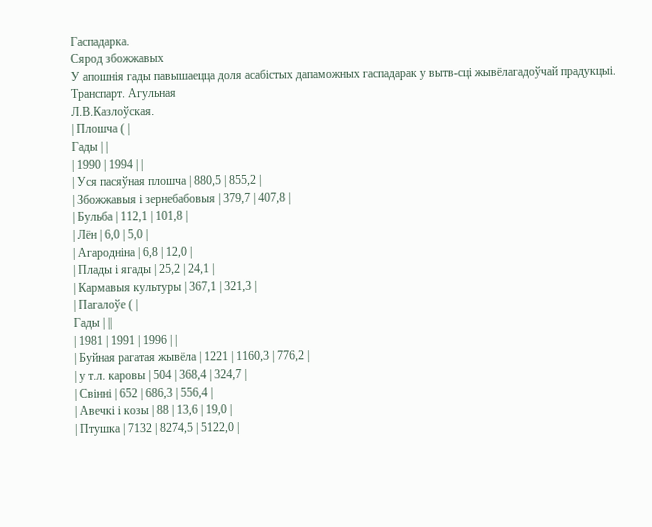Гаспадарка.
Сярод збожжавых
У апошнія гады павышаецца доля асабістых дапаможных гаспадарак у вытв-сці жывёлагадоўчай прадукцыі.
Транспарт. Агульная
Л.В.Казлоўская.
| Плошча ( |
Гады | |
| 1990 | 1994 | |
| Уся пасяўная плошча | 880,5 | 855,2 |
| Збожжавыя і зернебабовыя | 379,7 | 407,8 |
| Бульба | 112,1 | 101,8 |
| Лён | 6,0 | 5,0 |
| Агародніна | 6,8 | 12,0 |
| Плады і ягады | 25,2 | 24,1 |
| Кармавыя культуры | 367,1 | 321,3 |
| Пагалоўе ( |
Гады | ||
| 1981 | 1991 | 1996 | |
| Буйная рагатая жывёла | 1221 | 1160,3 | 776,2 |
| у т.л. каровы | 504 | 368,4 | 324,7 |
| Свінні | 652 | 686,3 | 556,4 |
| Авечкі і козы | 88 | 13,6 | 19,0 |
| Птушка | 7132 | 8274,5 | 5122,0 |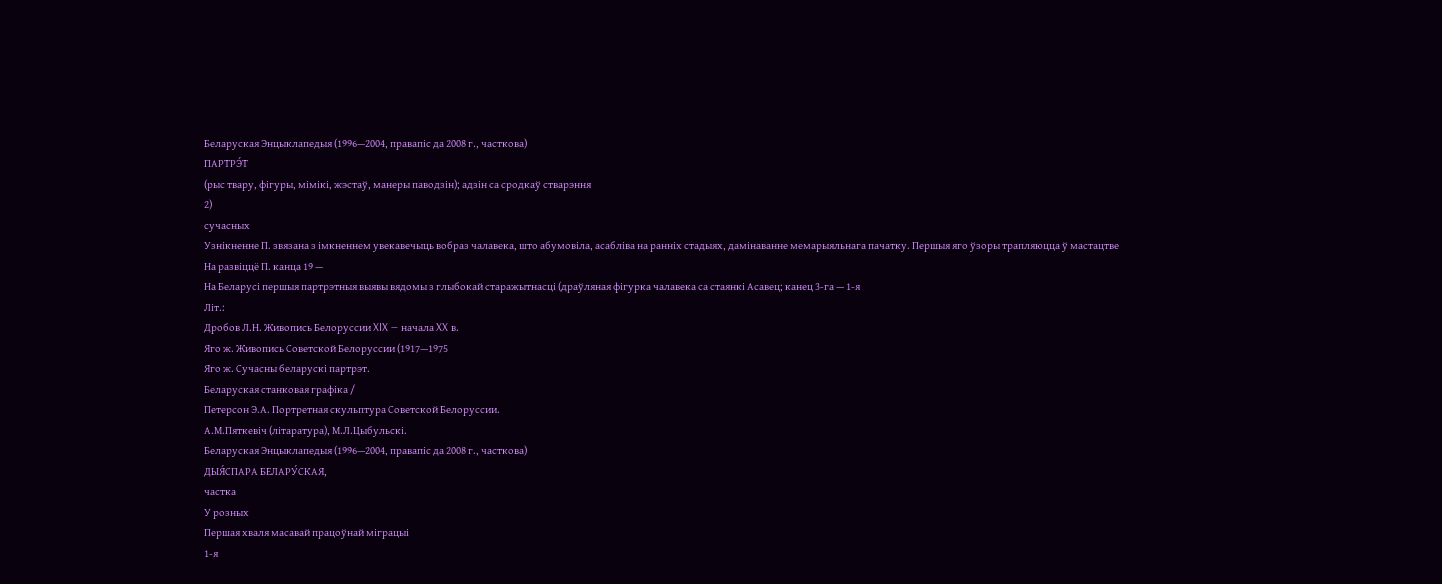Беларуская Энцыклапедыя (1996—2004, правапіс да 2008 г., часткова)
ПАРТРЭ́Т
(рыс твару, фігуры, мімікі, жэстаў, манеры паводзін); адзін са сродкаў стварэння
2)
сучасных
Узнікненне П. звязана з імкненнем увекавечыць вобраз чалавека, што абумовіла, асабліва на ранніх стадыях, дамінаванне мемарыяльнага пачатку. Першыя яго ўзоры трапляюцца ў мастацтве
На развіццё П. канца 19 —
На Беларусі першыя партрэтныя выявы вядомы з глыбокай старажытнасці (драўляная фігурка чалавека са стаянкі Асавец; канец 3-га — 1-я
Літ.:
Дробов Л.Н. Живопись Белоруссии XIX — начала XX в.
Яго ж. Живопись Советской Белоруссии (1917—1975
Яго ж. Сучасны беларускі партрэт.
Беларуская станковая графіка /
Петерсон Э.А. Портретная скульптура Советской Белоруссии.
А.М.Пяткевіч (літаратура), М.Л.Цыбульскі.
Беларуская Энцыклапедыя (1996—2004, правапіс да 2008 г., часткова)
ДЫЯ́СПАРА БЕЛАРУ́СКАЯ,
частка
У розных
Першая хваля масавай працоўнай міграцыі
1-я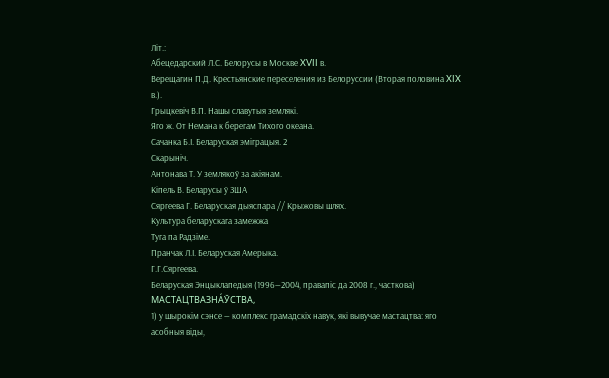Літ.:
Абецедарский Л.С. Белорусы в Москве XVII в.
Верещагин П.Д. Крестьянские переселения из Белоруссии (Вторая половина XIX в.).
Грыцкевіч В.П. Нашы славутыя землякі.
Яго ж. От Немана к берегам Тихого океана.
Сачанка Б.І. Беларуская эміграцыя. 2
Скарыніч.
Антонава Т. У землякоў за акіянам.
Кіпель В. Беларусы ў ЗША
Сяргеева Г. Беларуская дыяспара // Крыжовы шлях.
Культура беларускага замежжа
Туга па Радзіме.
Пранчак Л.І. Беларуская Амерыка.
Г.Г.Сяргеева.
Беларуская Энцыклапедыя (1996—2004, правапіс да 2008 г., часткова)
МАСТАЦТВАЗНА́ЎСТВА,
1) у шырокім сэнсе — комплекс грамадскіх навук, які вывучае мастацтва: яго асобныя віды,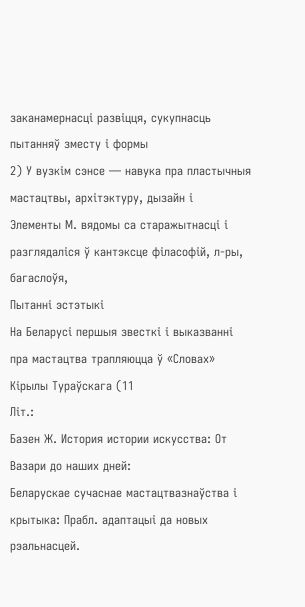заканамернасці развіцця, сукупнасць пытанняў зместу і формы
2) У вузкім сэнсе — навука пра пластычныя мастацтвы, архітэктуру, дызайн і
Элементы М. вядомы са старажытнасці і разглядаліся ў кантэксце філасофій, л-ры, багаслоўя,
Пытанні эстэтыкі
На Беларусі першыя звесткі і выказванні пра мастацтва трапляюцца ў «Словах» Кірылы Тураўскага (11
Літ.:
Базен Ж. История истории искусства: От Вазари до наших дней:
Беларускае сучаснае мастацтвазнаўства і крытыка: Прабл. адаптацыі да новых рэальнасцей.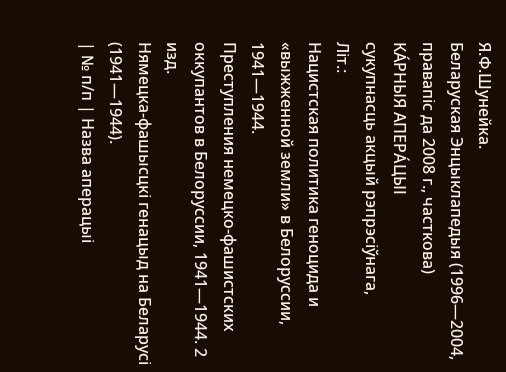Я.Ф.Шунейка.
Беларуская Энцыклапедыя (1996—2004, правапіс да 2008 г., часткова)
КА́РНЫЯ АПЕРА́ЦЫІ
сукупнасць акцый рэпрэсіўнага,
Літ.:
Нацистская политика геноцида и «выжженной земли» в Белоруссии, 1941—1944.
Преступления немецко-фашистских оккупантов в Белоруссии, 1941—1944. 2 изд.
Нямецка-фашысцкі генацыд на Беларусі (1941—1944).
| № п/п | Назва аперацыі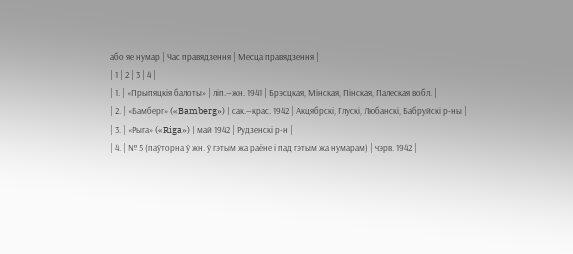або яе нумар | Час правядзення | Месца правядзення |
| 1 | 2 | 3 | 4 |
| 1. | «Прыпяцкія балоты» | ліп.—жн. 1941 | Брэсцкая, Мінская, Пінская, Палеская вобл. |
| 2. | «Бамберг» («Bamberg») | сак.—крас. 1942 | Акцябрскі, Глускі, Любанскі, Бабруйскі р-ны |
| 3. | «Рыга» («Riga») | май 1942 | Рудзенскі р-н |
| 4. | № 5 (паўторна ў жн. ў гэтым жа раёне і пад гэтым жа нумарам) | чэрв. 1942 |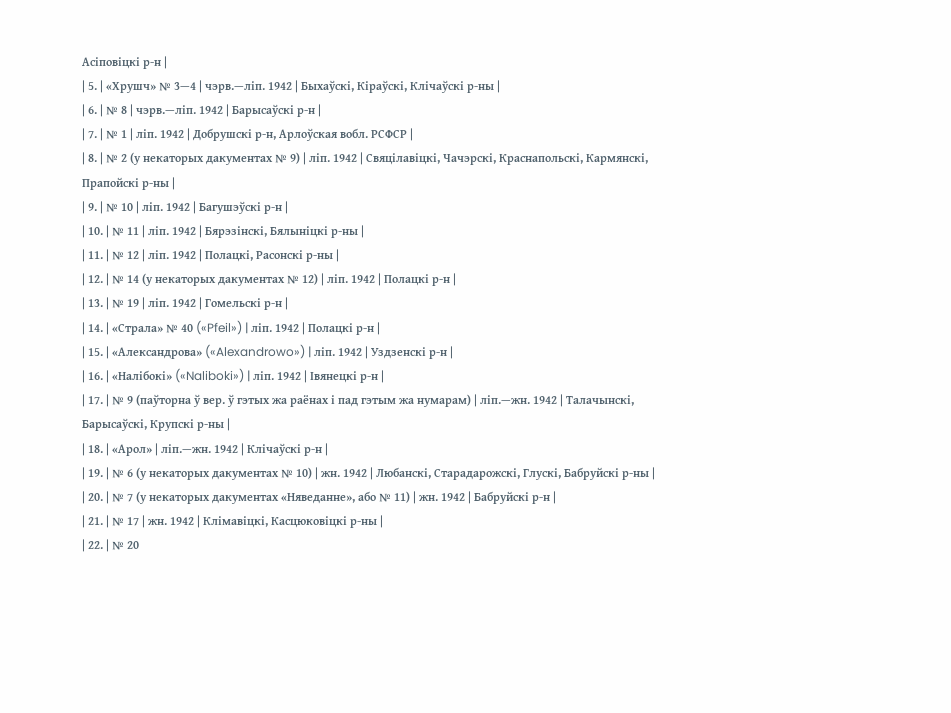Асіповіцкі р-н |
| 5. | «Хрушч» № 3—4 | чэрв.—ліп. 1942 | Быхаўскі, Кіраўскі, Клічаўскі р-ны |
| 6. | № 8 | чэрв.—ліп. 1942 | Барысаўскі р-н |
| 7. | № 1 | ліп. 1942 | Добрушскі р-н, Арлоўская вобл. РСФСР |
| 8. | № 2 (у некаторых дакументах № 9) | ліп. 1942 | Свяцілавіцкі, Чачэрскі, Краснапольскі, Кармянскі, Прапойскі р-ны |
| 9. | № 10 | ліп. 1942 | Багушэўскі р-н |
| 10. | № 11 | ліп. 1942 | Бярэзінскі, Бялыніцкі р-ны |
| 11. | № 12 | ліп. 1942 | Полацкі, Расонскі р-ны |
| 12. | № 14 (у некаторых дакументах № 12) | ліп. 1942 | Полацкі р-н |
| 13. | № 19 | ліп. 1942 | Гомельскі р-н |
| 14. | «Страла» № 40 («Pfeil») | ліп. 1942 | Полацкі р-н |
| 15. | «Александрова» («Alexandrowo») | ліп. 1942 | Уздзенскі р-н |
| 16. | «Налібокі» («Naliboki») | ліп. 1942 | Івянецкі р-н |
| 17. | № 9 (паўторна ў вер. ў гэтых жа раёнах і пад гэтым жа нумарам) | ліп.—жн. 1942 | Талачынскі, Барысаўскі, Крупскі р-ны |
| 18. | «Арол» | ліп.—жн. 1942 | Клічаўскі р-н |
| 19. | № 6 (у некаторых дакументах № 10) | жн. 1942 | Любанскі, Старадарожскі, Глускі, Бабруйскі р-ны |
| 20. | № 7 (у некаторых дакументах «Няведанне», або № 11) | жн. 1942 | Бабруйскі р-н |
| 21. | № 17 | жн. 1942 | Клімавіцкі, Касцюковіцкі р-ны |
| 22. | № 20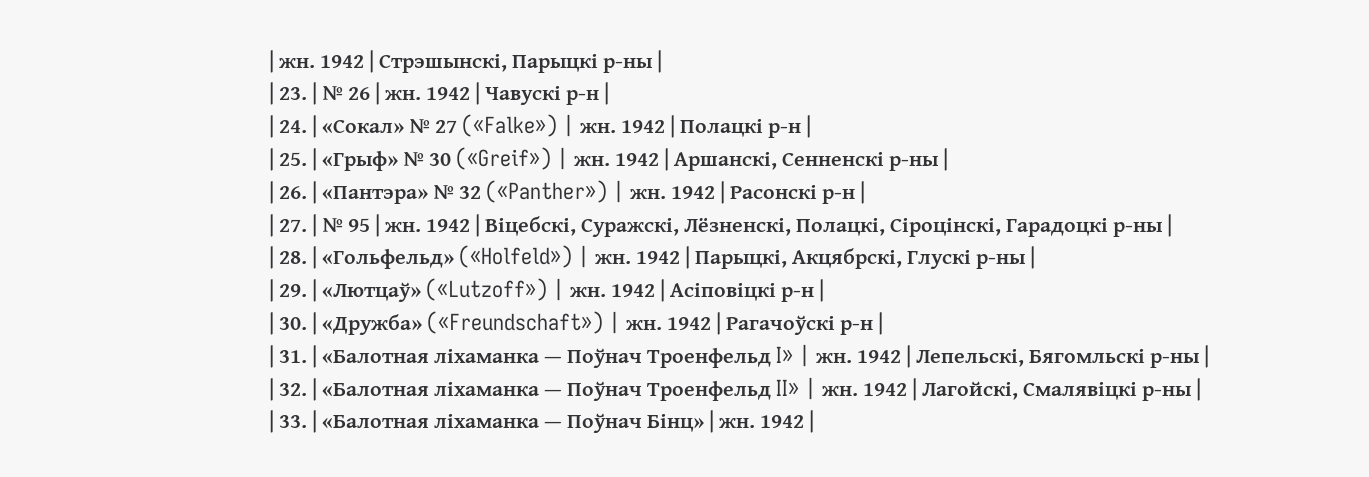| жн. 1942 | Стрэшынскі, Парыцкі р-ны |
| 23. | № 26 | жн. 1942 | Чавускі р-н |
| 24. | «Сокал» № 27 («Falke») | жн. 1942 | Полацкі р-н |
| 25. | «Грыф» № 30 («Greif») | жн. 1942 | Аршанскі, Сенненскі р-ны |
| 26. | «Пантэра» № 32 («Panther») | жн. 1942 | Расонскі р-н |
| 27. | № 95 | жн. 1942 | Віцебскі, Суражскі, Лёзненскі, Полацкі, Сіроцінскі, Гарадоцкі р-ны |
| 28. | «Гольфельд» («Holfeld») | жн. 1942 | Парыцкі, Акцябрскі, Глускі р-ны |
| 29. | «Лютцаў» («Lutzoff») | жн. 1942 | Асіповіцкі р-н |
| 30. | «Дружба» («Freundschaft») | жн. 1942 | Рагачоўскі р-н |
| 31. | «Балотная ліхаманка — Поўнач Троенфельд I» | жн. 1942 | Лепельскі, Бягомльскі р-ны |
| 32. | «Балотная ліхаманка — Поўнач Троенфельд II» | жн. 1942 | Лагойскі, Смалявіцкі р-ны |
| 33. | «Балотная ліхаманка — Поўнач Бінц» | жн. 1942 |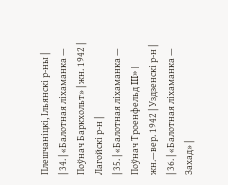Плешчаніцкі, Ільянскі р-ны |
| 34. | «Балотная ліхаманка — Поўнач Баркхольт» | жн. 1942 | Лагойскі р-н |
| 35. | «Балотная ліхаманка — Поўнач Троенфельд III» | жн.—вер. 1942 | Уздзенскі р-н |
| 36. | «Балотная ліхаманка — Захад» |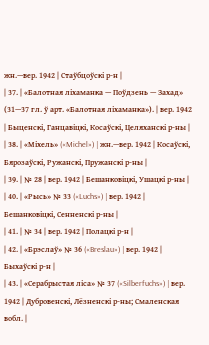жн.—вер. 1942 | Стаўбцоўскі р-н |
| 37. | «Балотная ліхаманка — Поўдзень — Захад» (31—37 гл. ў арт. «Балотная ліхаманка»). | вер. 1942 | Быценскі, Ганцавіцкі, Косаўскі, Целяханскі р-ны |
| 38. | «Міхель» («Michel») | жн.—вер. 1942 | Косаўскі, Бярозаўскі, Ружанскі, Пружанскі р-ны |
| 39. | № 28 | вер. 1942 | Бешанковіцкі, Ушацкі р-ны |
| 40. | «Рысь» № 33 («Luchs») | вер. 1942 | Бешанковіцкі, Сенненскі р-ны |
| 41. | № 34 | вер. 1942 | Полацкі р-н |
| 42. | «Брэслаў» № 36 («Breslau») | вер. 1942 | Быхаўскі р-н |
| 43. | «Серабрыстая ліса» № 37 («Silberfuchs») | вер. 1942 | Дубровенскі, Лёзненскі р-ны; Смаленская вобл. |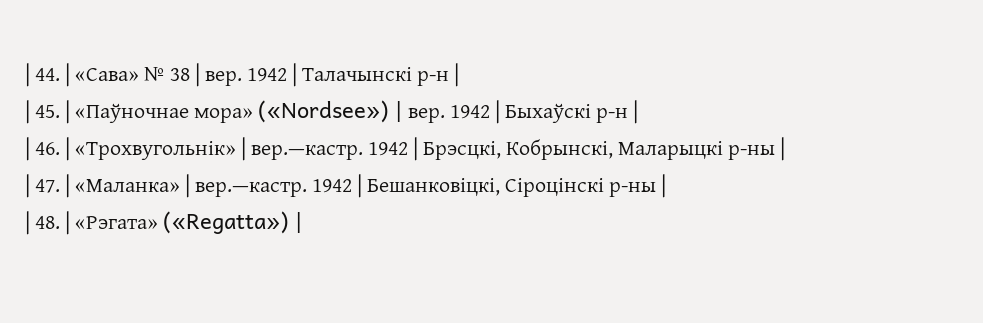| 44. | «Сава» № 38 | вер. 1942 | Талачынскі р-н |
| 45. | «Паўночнае мора» («Nordsee») | вер. 1942 | Быхаўскі р-н |
| 46. | «Трохвугольнік» | вер.—кастр. 1942 | Брэсцкі, Кобрынскі, Маларыцкі р-ны |
| 47. | «Маланка» | вер.—кастр. 1942 | Бешанковіцкі, Сіроцінскі р-ны |
| 48. | «Рэгата» («Regatta») |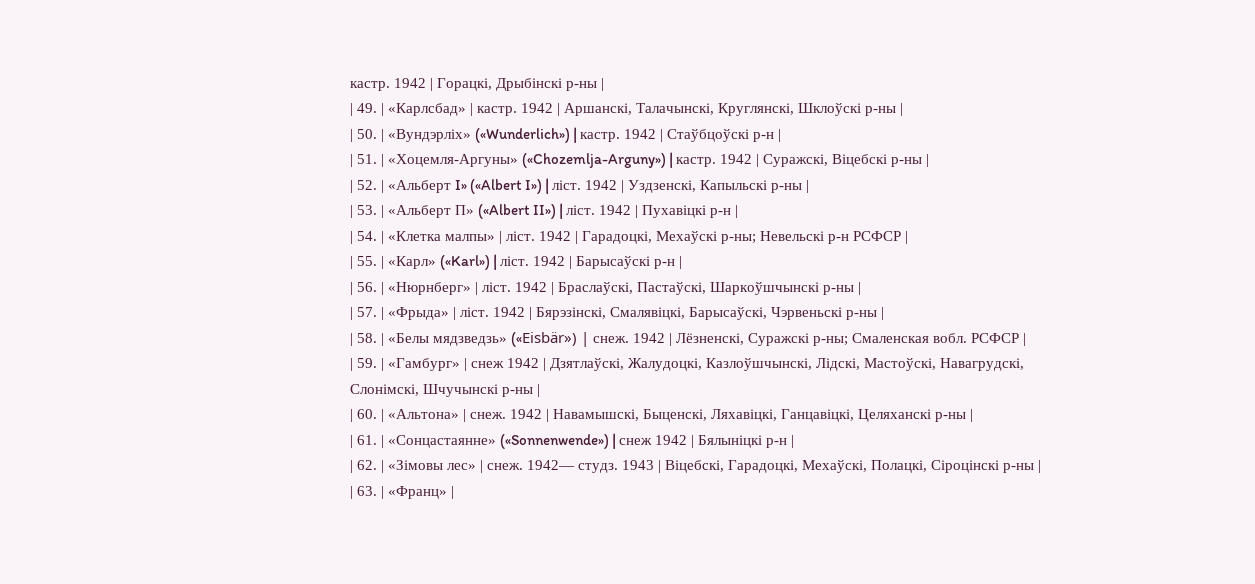кастр. 1942 | Горацкі, Дрыбінскі р-ны |
| 49. | «Карлсбад» | кастр. 1942 | Аршанскі, Талачынскі, Круглянскі, Шклоўскі р-ны |
| 50. | «Вундэрліх» («Wunderlich») | кастр. 1942 | Стаўбцоўскі р-н |
| 51. | «Хоцемля-Аргуны» («Chozemlja-Arguny») | кастр. 1942 | Суражскі, Віцебскі р-ны |
| 52. | «Альберт I» («Albert I») | ліст. 1942 | Уздзенскі, Капыльскі р-ны |
| 53. | «Альберт П» («Albert II») | ліст. 1942 | Пухавіцкі р-н |
| 54. | «Клетка малпы» | ліст. 1942 | Гарадоцкі, Мехаўскі р-ны; Невельскі р-н РСФСР |
| 55. | «Карл» («Karl») | ліст. 1942 | Барысаўскі р-н |
| 56. | «Нюрнберг» | ліст. 1942 | Браслаўскі, Пастаўскі, Шаркоўшчынскі р-ны |
| 57. | «Фрыда» | ліст. 1942 | Бярэзінскі, Смалявіцкі, Барысаўскі, Чэрвеньскі р-ны |
| 58. | «Белы мядзведзь» («Eisbär») | снеж. 1942 | Лёзненскі, Суражскі р-ны; Смаленская вобл. РСФСР |
| 59. | «Гамбург» | снеж 1942 | Дзятлаўскі, Жалудоцкі, Казлоўшчынскі, Лідскі, Мастоўскі, Навагрудскі, Слонімскі, Шчучынскі р-ны |
| 60. | «Альтона» | снеж. 1942 | Навамышскі, Быценскі, Ляхавіцкі, Ганцавіцкі, Целяханскі р-ны |
| 61. | «Сонцастаянне» («Sonnenwende») | снеж 1942 | Бялыніцкі р-н |
| 62. | «Зімовы лес» | снеж. 1942— студз. 1943 | Віцебскі, Гарадоцкі, Мехаўскі, Полацкі, Сіроцінскі р-ны |
| 63. | «Франц» |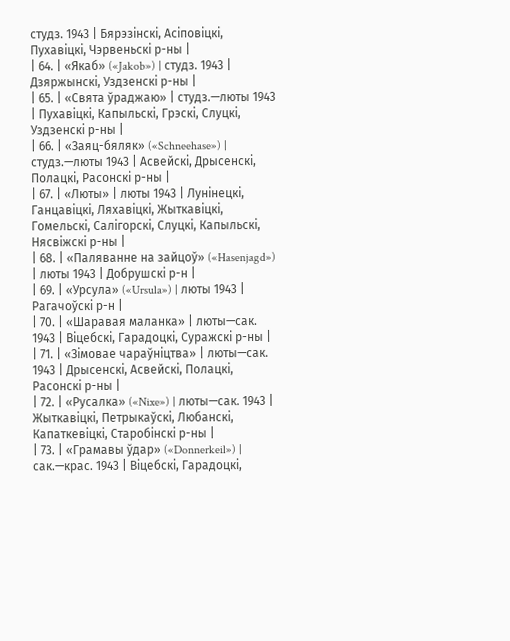студз. 1943 | Бярэзінскі, Асіповіцкі, Пухавіцкі, Чэрвеньскі р-ны |
| 64. | «Якаб» («Jakob») | студз. 1943 | Дзяржынскі, Уздзенскі р-ны |
| 65. | «Свята ўраджаю» | студз.—люты 1943 | Пухавіцкі, Капыльскі, Грэскі, Слуцкі, Уздзенскі р-ны |
| 66. | «Заяц-бяляк» («Schneehase») | студз.—люты 1943 | Асвейскі, Дрысенскі, Полацкі, Расонскі р-ны |
| 67. | «Люты» | люты 1943 | Лунінецкі, Ганцавіцкі, Ляхавіцкі, Жыткавіцкі, Гомельскі, Салігорскі, Слуцкі, Капыльскі, Нясвіжскі р-ны |
| 68. | «Паляванне на зайцоў» («Hasenjagd») | люты 1943 | Добрушскі р-н |
| 69. | «Урсула» («Ursula») | люты 1943 | Рагачоўскі р-н |
| 70. | «Шаравая маланка» | люты—сак. 1943 | Віцебскі, Гарадоцкі, Суражскі р-ны |
| 71. | «Зімовае чараўніцтва» | люты—сак. 1943 | Дрысенскі, Асвейскі, Полацкі, Расонскі р-ны |
| 72. | «Русалка» («Nixe») | люты—сак. 1943 | Жыткавіцкі, Петрыкаўскі, Любанскі, Капаткевіцкі, Старобінскі р-ны |
| 73. | «Грамавы ўдар» («Donnerkeil») | сак.—крас. 1943 | Віцебскі, Гарадоцкі,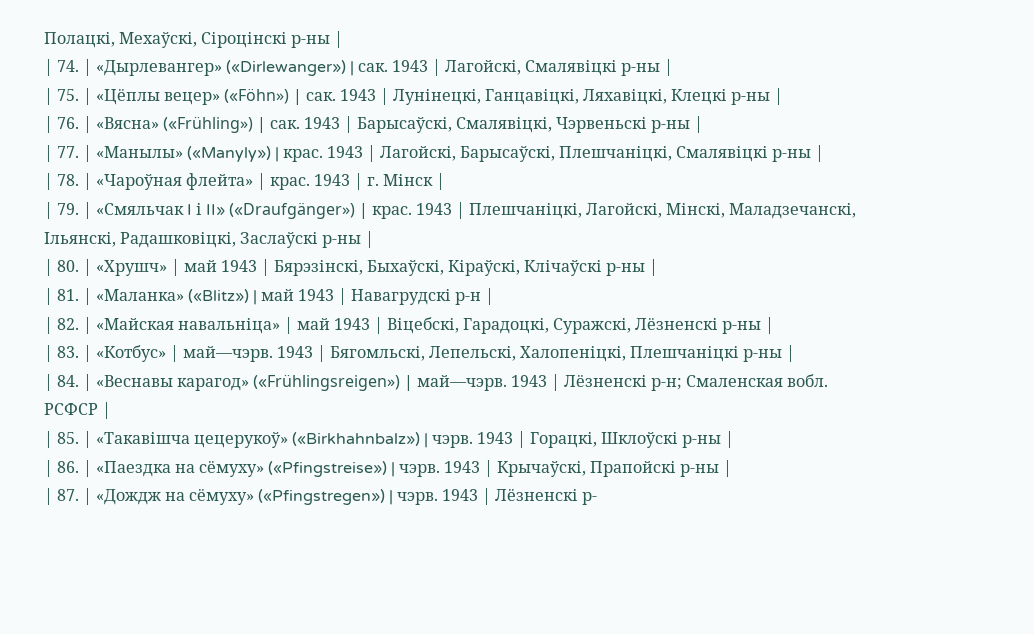Полацкі, Мехаўскі, Сіроцінскі р-ны |
| 74. | «Дырлевангер» («Dirlewanger») | сак. 1943 | Лагойскі, Смалявіцкі р-ны |
| 75. | «Цёплы вецер» («Föhn») | сак. 1943 | Лунінецкі, Ганцавіцкі, Ляхавіцкі, Клецкі р-ны |
| 76. | «Вясна» («Frühling») | сак. 1943 | Барысаўскі, Смалявіцкі, Чэрвеньскі р-ны |
| 77. | «Манылы» («Manyly») | крас. 1943 | Лагойскі, Барысаўскі, Плешчаніцкі, Смалявіцкі р-ны |
| 78. | «Чароўная флейта» | крас. 1943 | г. Мінск |
| 79. | «Смяльчак I і II» («Draufgänger») | крас. 1943 | Плешчаніцкі, Лагойскі, Мінскі, Маладзечанскі, Ільянскі, Радашковіцкі, Заслаўскі р-ны |
| 80. | «Хрушч» | май 1943 | Бярэзінскі, Быхаўскі, Кіраўскі, Клічаўскі р-ны |
| 81. | «Маланка» («Blitz») | май 1943 | Навагрудскі р-н |
| 82. | «Майская навальніца» | май 1943 | Віцебскі, Гарадоцкі, Суражскі, Лёзненскі р-ны |
| 83. | «Котбус» | май—чэрв. 1943 | Бягомльскі, Лепельскі, Халопеніцкі, Плешчаніцкі р-ны |
| 84. | «Веснавы карагод» («Frühlingsreigen») | май—чэрв. 1943 | Лёзненскі р-н; Смаленская вобл. РСФСР |
| 85. | «Такавішча цецерукоў» («Birkhahnbalz») | чэрв. 1943 | Горацкі, Шклоўскі р-ны |
| 86. | «Паездка на сёмуху» («Pfingstreise») | чэрв. 1943 | Крычаўскі, Прапойскі р-ны |
| 87. | «Дождж на сёмуху» («Pfingstregen») | чэрв. 1943 | Лёзненскі р-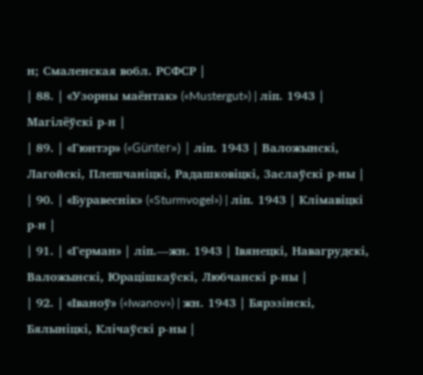н; Смаленская вобл. РСФСР |
| 88. | «Узорны маёнтак» («Mustergut») | ліп. 1943 | Магілёўскі р-н |
| 89. | «Гюнтэр» («Günter») | ліп. 1943 | Валожынскі, Лагойскі, Плешчаніцкі, Радашковіцкі, Заслаўскі р-ны |
| 90. | «Буравеснік» («Sturmvogel») | ліп. 1943 | Клімавіцкі р-н |
| 91. | «Герман» | ліп.—жн. 1943 | Івянецкі, Навагрудскі, Валожынскі, Юрацішкаўскі, Любчанскі р-ны |
| 92. | «Іваноў» («Iwanov») | жн. 1943 | Бярэзінскі, Бялыніцкі, Клічаўскі р-ны |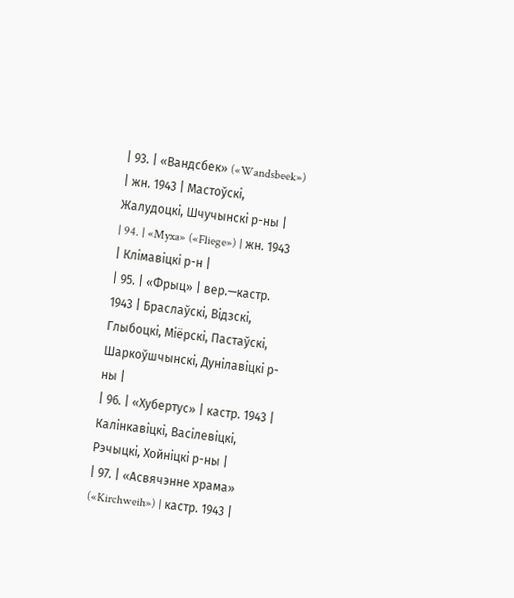| 93. | «Вандсбек» («Wandsbeek») | жн. 1943 | Мастоўскі, Жалудоцкі, Шчучынскі р-ны |
| 94. | «Myxa» («Fliege») | жн. 1943 | Клімавіцкі р-н |
| 95. | «Фрыц» | вер.—кастр. 1943 | Браслаўскі, Відзскі, Глыбоцкі, Міёрскі, Пастаўскі, Шаркоўшчынскі, Дунілавіцкі р-ны |
| 96. | «Хубертус» | кастр. 1943 | Калінкавіцкі, Васілевіцкі, Рэчыцкі, Хойніцкі р-ны |
| 97. | «Асвячэнне храма» («Kirchweih») | кастр. 1943 |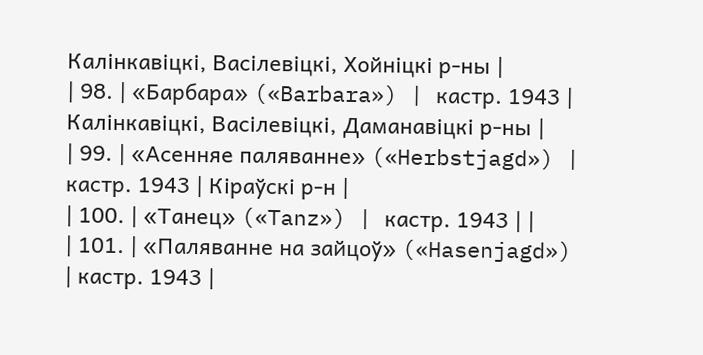Калінкавіцкі, Васілевіцкі, Хойніцкі р-ны |
| 98. | «Барбара» («Barbara») | кастр. 1943 | Калінкавіцкі, Васілевіцкі, Даманавіцкі р-ны |
| 99. | «Асенняе паляванне» («Herbstjagd») | кастр. 1943 | Кіраўскі р-н |
| 100. | «Танец» («Tanz») | кастр. 1943 | |
| 101. | «Паляванне на зайцоў» («Hasenjagd») | кастр. 1943 |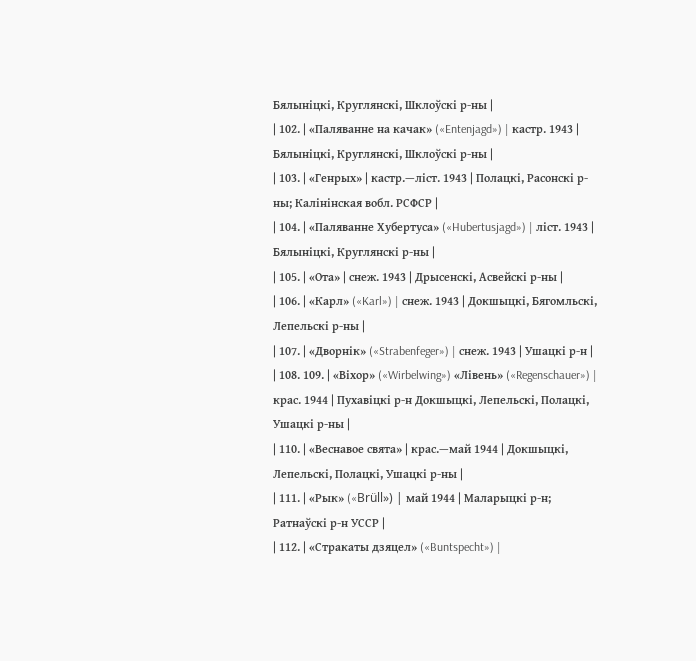Бялыніцкі, Круглянскі, Шклоўскі р-ны |
| 102. | «Паляванне на качак» («Entenjagd») | кастр. 1943 | Бялыніцкі, Круглянскі, Шклоўскі р-ны |
| 103. | «Генрых» | кастр.—ліст. 1943 | Полацкі, Расонскі р-ны; Калінінская вобл. РСФСР |
| 104. | «Паляванне Хубертуса» («Hubertusjagd») | ліст. 1943 | Бялыніцкі, Круглянскі р-ны |
| 105. | «Ота» | снеж. 1943 | Дрысенскі, Асвейскі р-ны |
| 106. | «Карл» («Karl») | снеж. 1943 | Докшыцкі, Бягомльскі, Лепельскі р-ны |
| 107. | «Дворнік» («Strabenfeger») | снеж. 1943 | Ушацкі р-н |
| 108. 109. | «Віхор» («Wirbelwing») «Лівень» («Regenschauer») | крас. 1944 | Пухавіцкі р-н Докшыцкі, Лепельскі, Полацкі, Ушацкі р-ны |
| 110. | «Веснавое свята» | крас.—май 1944 | Докшыцкі, Лепельскі, Полацкі, Ушацкі р-ны |
| 111. | «Рык» («Brüll») | май 1944 | Маларыцкі р-н; Ратнаўскі р-н УССР |
| 112. | «Стракаты дзяцел» («Buntspecht») |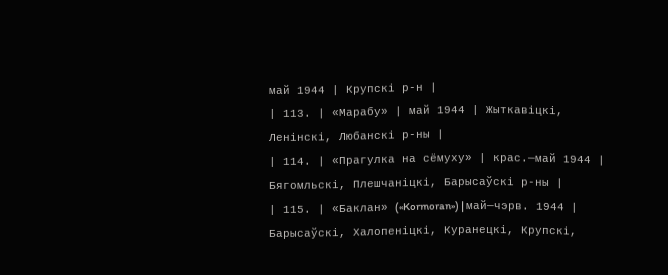май 1944 | Крупскі р-н |
| 113. | «Марабу» | май 1944 | Жыткавіцкі, Ленінскі, Любанскі р-ны |
| 114. | «Прагулка на сёмуху» | крас.—май 1944 | Бягомльскі, Плешчаніцкі, Барысаўскі р-ны |
| 115. | «Баклан» («Kormoran») | май—чэрв. 1944 | Барысаўскі, Халопеніцкі, Куранецкі, Крупскі,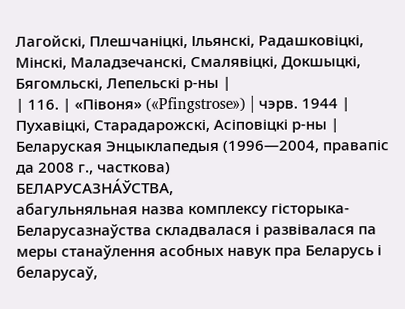Лагойскі, Плешчаніцкі, Ільянскі, Радашковіцкі, Мінскі, Маладзечанскі, Смалявіцкі, Докшыцкі, Бягомльскі, Лепельскі р-ны |
| 116. | «Півоня» («Pfingstrose») | чэрв. 1944 | Пухавіцкі, Старадарожскі, Асіповіцкі р-ны |
Беларуская Энцыклапедыя (1996—2004, правапіс да 2008 г., часткова)
БЕЛАРУСАЗНА́ЎСТВА,
абагульняльная назва комплексу гісторыка-
Беларусазнаўства складвалася і развівалася па меры станаўлення асобных навук пра Беларусь і беларусаў,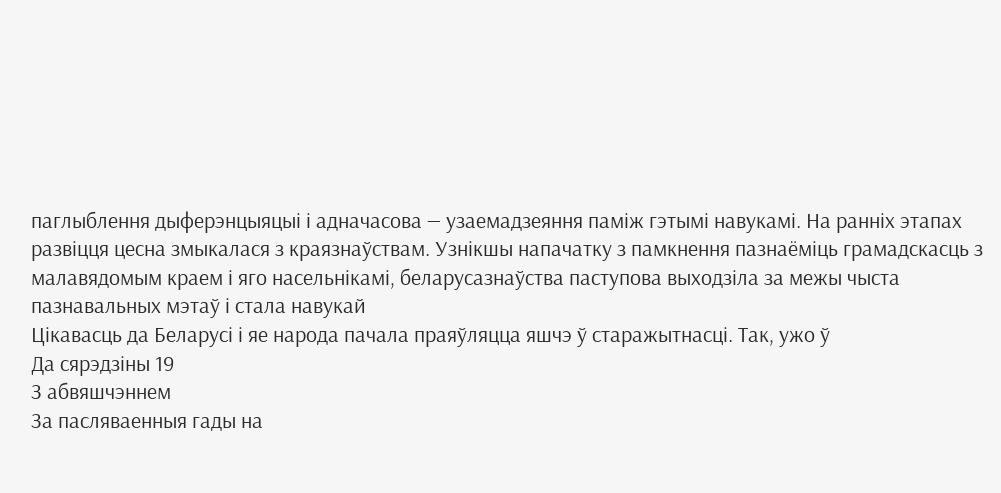паглыблення дыферэнцыяцыі і адначасова — узаемадзеяння паміж гэтымі навукамі. На ранніх этапах развіцця цесна змыкалася з краязнаўствам. Узнікшы напачатку з памкнення пазнаёміць грамадскасць з малавядомым краем і яго насельнікамі, беларусазнаўства паступова выходзіла за межы чыста пазнавальных мэтаў і стала навукай
Цікавасць да Беларусі і яе народа пачала праяўляцца яшчэ ў старажытнасці. Так, ужо ў
Да сярэдзіны 19
З абвяшчэннем
За пасляваенныя гады на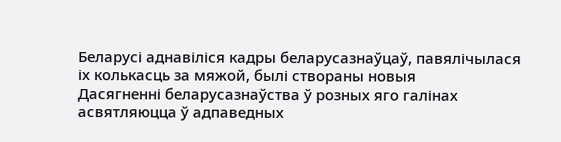Беларусі аднавіліся кадры беларусазнаўцаў, павялічылася іх колькасць за мяжой, былі створаны новыя
Дасягненні беларусазнаўства ў розных яго галінах асвятляюцца ў адпаведных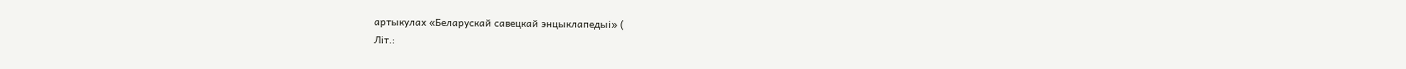артыкулах «Беларускай савецкай энцыклапедыі» (
Літ.: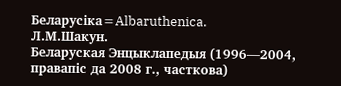Беларусіка=Albaruthenica.
Л.М.Шакун.
Беларуская Энцыклапедыя (1996—2004, правапіс да 2008 г., часткова)